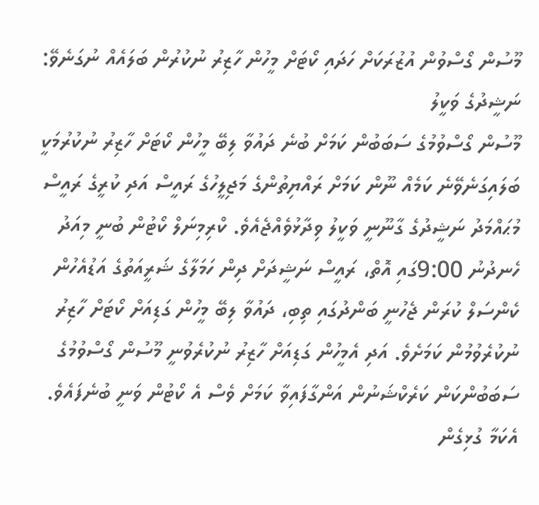މޫސުން ގޯސްވުން އުޒުރަކަށް ހަދައި ކޯޓަށް މީހުން ހާޒިރު ނުކުރުން ބަލައެއް ނުގަނެވޭ: ނަޝީދުގެ ވަކީލު
މޫސުން ގޯސްވުމުގެ ސަބަބުން ކަމަށް ބުނެ ދައުވާ ލިބޭ މީހުން ކޯޓަށް ހާޒިރު ނުކުރުމަކީ ބަލައިގަނެވޭނެ ކަމެއް ނޫން ކަމަށް ރައްޔިތުންގެ މަޖިލީހުގެ ރައީސް އަދި ކުރީގެ ރައީސް މުޙައްމަދު ނަޝީދުގެ ގާނޫނީ ވަކީލު ވިދާޅުވެއްޖެއެވެ. ކްރިމިނަލް ކޯޓުން ބުނީ މިއަދު ހެނދުނު 9:00ގައި އޮތް، ރައީސް ނަޝީދަށް ދިން ހަމަލާގެ ޝަރީއަތުގެ އަޑުއެހުން ކެންސަލް ކުރަން ޖެހުނީ ބަންދުގައި ތިބި، ދައުވާ ލިބޭ މީހުން ގަޑިއަށް ކޯޓަށް ހާޒިރު ނުކުރެވުމުން ކަމަށެވެ. އަދި އެމީހުން ގަޑިއަށް ހާޒިރު ނުކުރެވުނީ މޫސުން ގޯސްވުމުގެ ސަބަބުންކަން ކަރެކްޝަނުން އަންގާފައިވާ ކަމަށް ވެސް އެ ކޯޓުން ވަނީ ބުނެފައެވެ. އެކަމާ ގުޅިގެން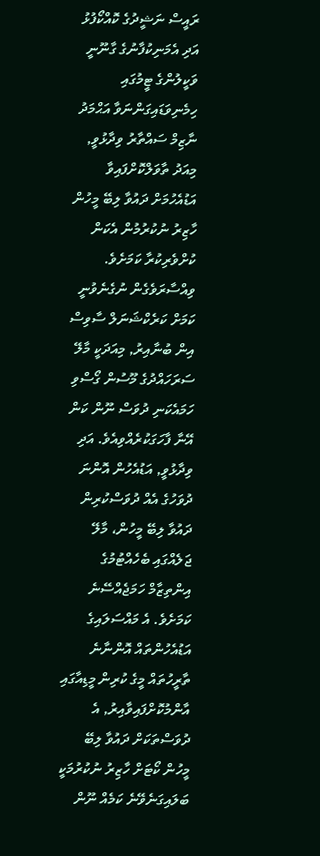ރައީސް ނަޝީދުގެ ކޮއްކޯފުޅު އަދި އެމަނިކުފާނުގެ ގާނޫނީ ވަކީލުންގެ ޓީމުގައި ހިމެނިވަޑައިގަންނަވާ އަޙްމަދު ނާޒިމް ސައްތާރު ވިދާޅުވީ, މިއަދު ތާވަލްކޮށްފައިވާ އަޑުއެހުމަށް ދައުވާ ލިބޭ މީހުން ހާޒިރު ނުކުރުމުން އެކަން ކުށްވެރިކުރާ ކަމަށެވެ. ވިއްސާރަވެގެން ނުގެނެވުނީ ކަމަށް ކަރެކްޝަނަލް ސާވިސް އިން ބުނާއިރު, މިއަދަކީ މާލޭ ސަރަހައްދުގެ މޫސުން ގޯސްވި ހަމައެކަނި ދުވަސް ނޫން ކަން އޭނާ ފާހަގަކުރެއްވިއެވެ. އަދި ވިދާޅުވީ, އަޑުއެހުން އޮންނަ ދުވަހުގެ އެއް ދުވަސްކުރިން ދައުވާ ލިބޭ މީހުން، މާލޭ ޖަލެއްގައި ބެހެއްޓުމުގެ އިންތިޒާމް ހަމަޖެއްސޭނެ ކަމަށެވެ. އެ މައްސަލައިގެ އަޑުއެހުންތައް އޮންނާނެ ތާރީހުތައް މީގެ ކުރިން މީޑިއާގައި އާންމުކޮށްފައިވާއިރު, އެ ދުވަސްތަކަށް ދައުވާ ލިބޭ މީހުން ކޯޓަށް ހާޒިރު ނުކުރުމަކީ ބަލައިގަނެވޭނެ ކަމެއް ނޫން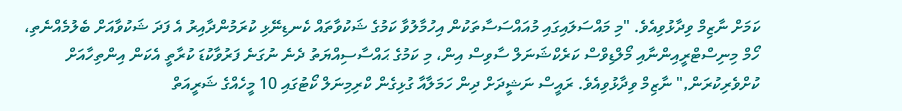ކަމަށް ނާޒިމް ވިދާޅުވިއެވެ. "މި މައްސަލައިގައި މުއައްސަސާތަކުން އިހުމާލުވާ ކަމުގެ ޝަކުވާތައް ކެނޑިނޭޅި ކުރަމުންދާއިރު އެ ފަދަ ޝަކުވާއަށް ބެލުމެއްނެތި، ހޯމް މިނިސްޓްރީއިންނާއި މޯލްޑިވްސް ކަރެކްޝަނަލް ސާވިސް އިން، މި ކަމުގެ ޙައްސާސިއްޔަތު ދެނެ ނުގަނެ ފަރުވާކުޑަ ކުރާތީ އެކަން އިންތިހާއަށް ކުށްވެރިކުރަން," ނާޒިމް ވިދާޅުވިއެވެ. ރައީސް ނަޝީދަށް ދިން ހަމަލާއާ ގުޅިގެން ކްރިމިނަލް ކޯޓުގައި 10 މީހެއްގެ ޝަރީއަތް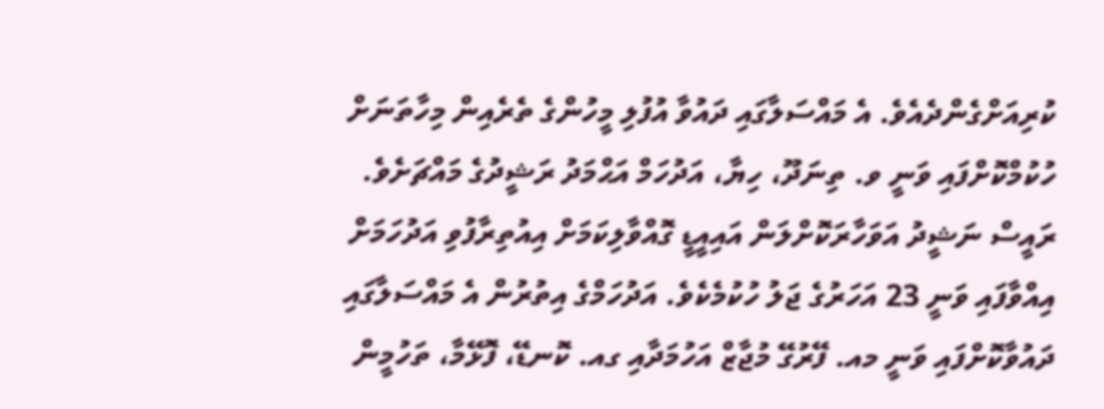ކުރިއަށްގެންދެއެވެ. އެ މައްސަލާގައި ދައުވާ އުފުލި މީހުންގެ ތެރެއިން މިހާތަނަށް ހުކުމްކޮށްފައި ވަނީ ވ. ތިނަދޫ، ހިޔާ، އަދުހަމް އަޙްމަދު ރަޝީދުގެ މައްޗަށެވެ. ރައީސް ނަޝީދު އަވަހާރަކޮށްލަން އައިއީޑީ ގޮއްވާލިކަމަށް އިއުތިރާފުވި އަދުހަމަށް އިއްވާފައި ވަނީ 23 އަހަރުގެ ޖަލު ހުކުމެކެވެ. އަދުހަމްގެ އިތުރުން އެ މައްސަލާގައި ދައުވާކޮށްފައި ވަނީ މއ. ފޭރުގޭ މުޖާޒް އަހުމަދާއި ގއ. ކޮނޑޭ، ފޮޅޭމާ، ތަހުމީން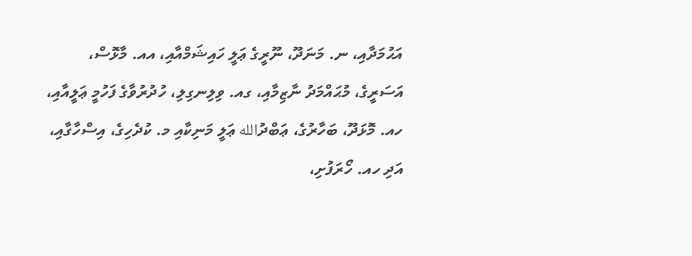އަޙުމަދާއި، ނ. މަނަދޫ، ނޫރީގެ ޢަލީ ހައިޝަމްއާއި، އއ. މާޅޮސް، އަސަރީގެ، މުޙައްމަދު ނާޒިމާއި، ގއ. ވިލިނގިލި، ހުދުރުވާގެ ފަހުމީ ޢަލީއާއި، ހއ. މޮޅަދޫ، ބަހާރުގެ، ޢަބްދުالله ޢަލީ މަނިކާއި މ. ކުދެހިގެ، އިސްހާގާއި، އަދި ހއ. ހޯރަފުށި،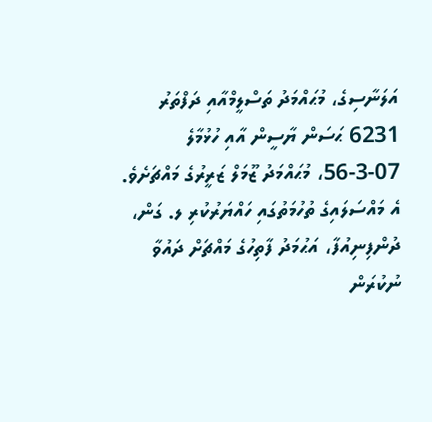އަލަނާސިގެ، މުޙައްމަދު ތަސްލީމްއާއި ދަފްތަރު 6231 ޙަސަން ޔާސީން އާއި ހުޅުމާލެ 07-3-56، މުޙައްމަދު ޒޫމަލް ޒަރީރުގެ މައްޗަށެވެ. އެ މައްސަލައިގެ ތުހުމަތުގައި ހައްޔަރުކުރި ލ. ގަން، ދުންފިނިއުފާ، އަޙުމަދު ފާތިހުގެ މައްޗަށް ދައުވާ ނުކުރަން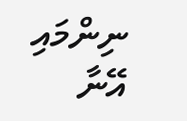ނިންމައި އޭނާ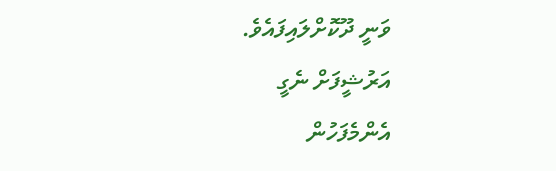ވަނީ ދޫކޮށްލައިފައެވެ.
އަރުޝީފަށް ނެގީ
އެންމެފަހުން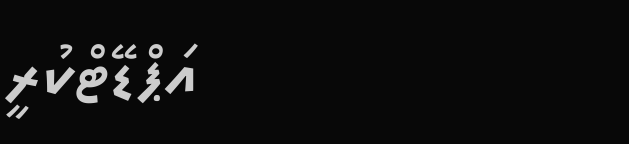އަޕްޑޭޓްކުރީ